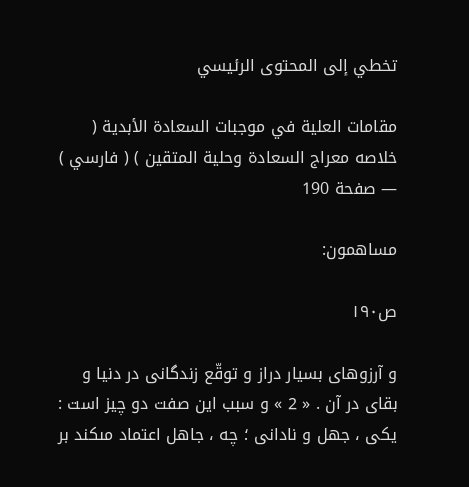تخطي إلى المحتوى الرئيسي

مقامات العلية في موجبات السعادة الأبدية ( خلاصه معراج السعادة وحلية المتقين ) ( فارسي ) — صفحة 190

مساهمون:

ص١٩٠

و آرزوهاى بسيار دراز و توقّع زندگانى در دنيا و بقاى در آن . « 2 » و سبب اين صفت دو چيز است : يكى ، جهل و نادانى ؛ چه ، جاهل اعتماد مىكند بر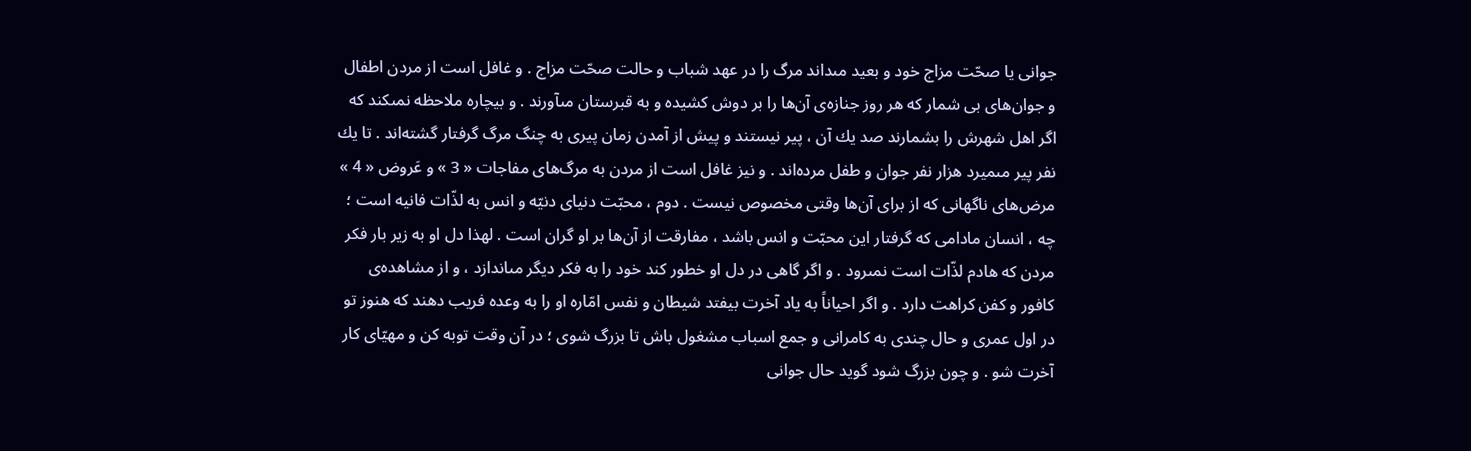جوانى يا صحّت مزاج خود و بعيد مىداند مرگ را در عهد شباب و حالت صحّت مزاج . و غافل است از مردن اطفال و جوان‌هاى بى شمار كه هر روز جنازه‌ى آن‌ها را بر دوش كشيده و به قبرستان مىآورند . و بيچاره ملاحظه نمىكند كه اگر اهل شهرش را بشمارند صد يك آن ، پير نيستند و پيش از آمدن زمان پيرى به چنگ مرگ گرفتار گشته‌اند . تا يك نفر پير مىميرد هزار نفر جوان و طفل مرده‌اند . و نيز غافل است از مردن به مرگ‌هاى مفاجات « 3 » و عَروض « 4 » مرض‌هاى ناگهانى كه از براى آن‌ها وقتى مخصوص نيست . دوم ، محبّت دنياى دنيّه و انس به لذّات فانيه است ؛ چه ، انسان مادامى كه گرفتار اين محبّت و انس باشد ، مفارقت از آن‌ها بر او گران است . لهذا دل او به زير بار فكر مردن كه هادم لذّات است نمىرود . و اگر گاهى در دل او خطور كند خود را به فكر ديگر مىاندازد ، و از مشاهده‌ى كافور و كفن كراهت دارد . و اگر احياناً به ياد آخرت بيفتد شيطان و نفس امّاره او را به وعده فريب دهند كه هنوز تو در اول عمرى و حال چندى به كامرانى و جمع اسباب مشغول باش تا بزرگ شوى ؛ در آن وقت توبه كن و مهيّاى كار آخرت شو . و چون بزرگ شود گويد حال جوانى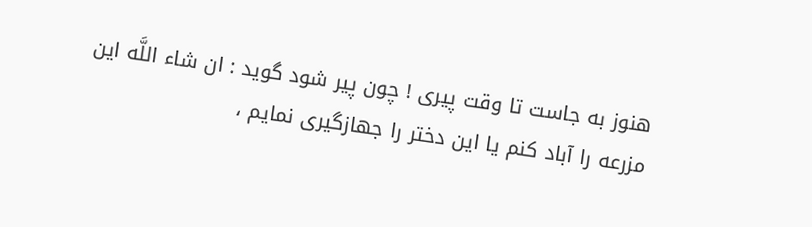هنوز به جاست تا وقت پيرى ! چون پير شود گويد : ان شاء اللَّه اين مزرعه را آباد كنم يا اين دختر را جهازگيرى نمايم ،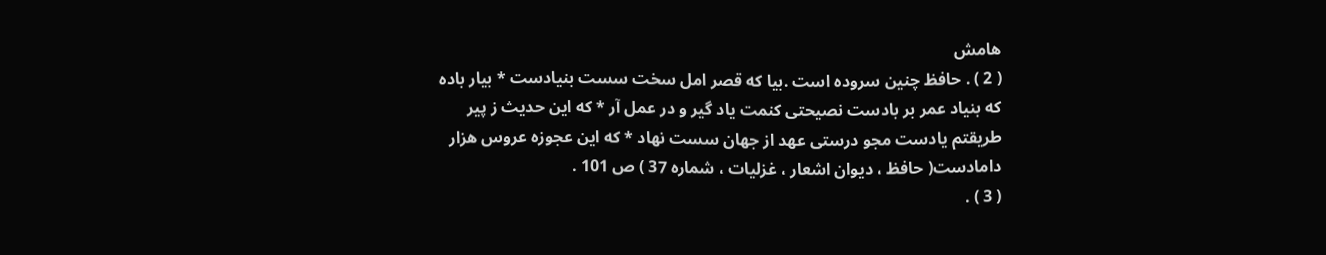هامش
( 2 ) . حافظ چنين سروده است .بيا كه قصر امل سخت سست بنيادست * بيار باده كه بنياد عمر بر بادست نصيحتى كنمت ياد گير و در عمل آر * كه اين حديث ز پير طريقتم يادست مجو درستى عهد از جهان سست نهاد * كه اين عجوزه عروس هزار دامادست( حافظ ، ديوان اشعار ، غزليات ، شماره 37 ) ص 101 .
( 3 ) .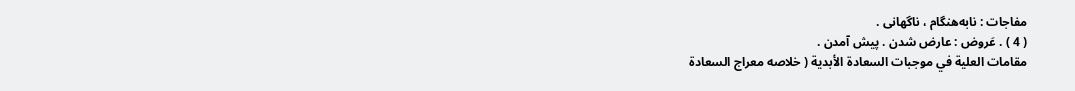مفاجات : نابه‌هنگام ، ناگهانى .
( 4 ) . عَروض : عارض شدن . پيش آمدن .
مقامات العلية في موجبات السعادة الأبدية ( خلاصه معراج السعادة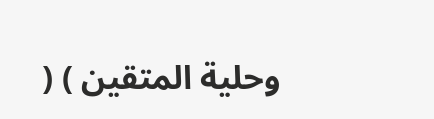وحلية المتقين ) (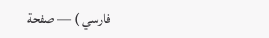فارسي ) — صفحة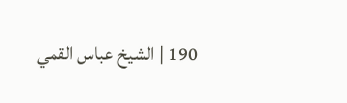190 | الشيخ عباس القمي